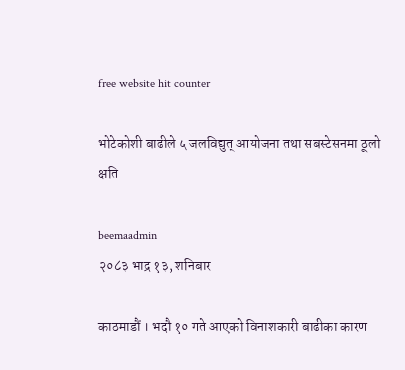free website hit counter

भोटेकोशी बाढीले ५ जलविद्युत् आयोजना तथा सबस्टेसनमा ठूलो क्षति

beemaadmin
२०८३ भाद्र १३, शनिबार

काठमाडौं । भदौ १० गते आएको विनाशकारी बाढीका कारण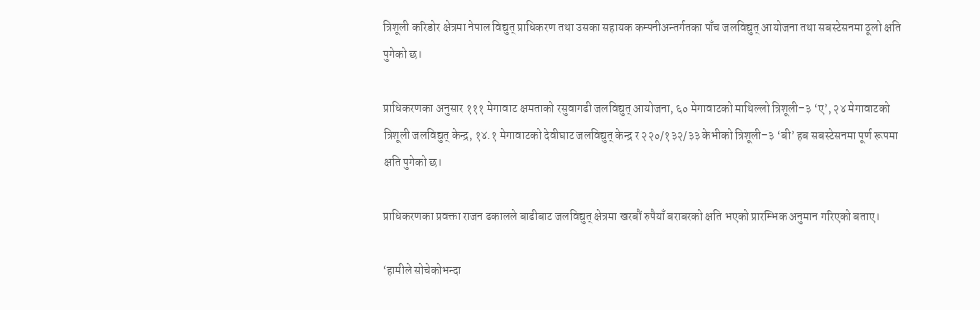त्रिशूली करिडोर क्षेत्रमा नेपाल विद्युत् प्राधिकरण तथा उसका सहायक कम्पनीअन्तर्गतका पाँच जलविद्युत् आयोजना तथा सबस्टेसनमा ठूलो क्षति पुगेको छ।

प्राधिकरणका अनुसार १११ मेगावाट क्षमताको रसुवागढी जलविद्युत् आयोजना, ६० मेगावाटको माथिल्लो त्रिशूली–३ ‘ए’, २४ मेगावाटको त्रिशूली जलविद्युत् केन्द्र, १४.१ मेगावाटको देवीघाट जलविद्युत् केन्द्र र २२०/१३२/३३ केभीको त्रिशूली–३ ‘बी’ हब सबस्टेसनमा पूर्ण रूपमा क्षति पुगेको छ।

प्राधिकरणका प्रवक्ता राजन ढकालले बाढीबाट जलविद्युत् क्षेत्रमा खरबौं रुपैयाँ बराबरको क्षति भएको प्रारम्भिक अनुमान गरिएको बताए।

‘हामीले सोचेकोभन्दा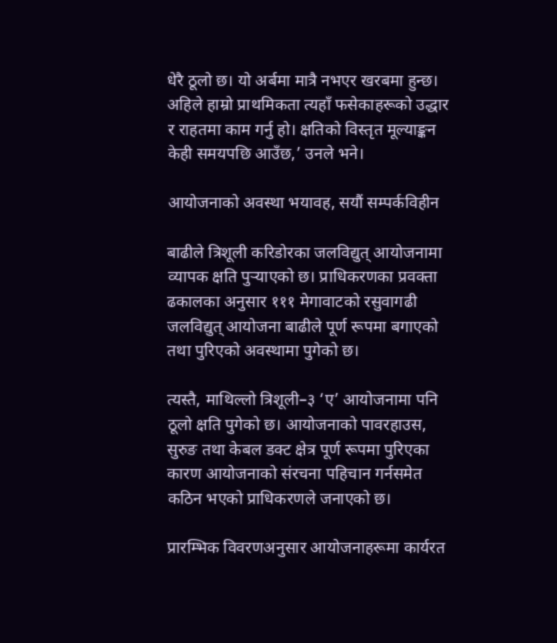धेरै ठूलो छ। यो अर्बमा मात्रै नभएर खरबमा हुन्छ। अहिले हाम्रो प्राथमिकता त्यहाँ फसेकाहरूको उद्धार र राहतमा काम गर्नु हो। क्षतिको विस्तृत मूल्याङ्कन केही समयपछि आउँछ,’ उनले भने।

आयोजनाको अवस्था भयावह, सयौं सम्पर्कविहीन

बाढीले त्रिशूली करिडोरका जलविद्युत् आयोजनामा व्यापक क्षति पुर्‍याएको छ। प्राधिकरणका प्रवक्ता ढकालका अनुसार १११ मेगावाटको रसुवागढी जलविद्युत् आयोजना बाढीले पूर्ण रूपमा बगाएको तथा पुरिएको अवस्थामा पुगेको छ।

त्यस्तै, माथिल्लो त्रिशूली–३ ‘ए’ आयोजनामा पनि ठूलो क्षति पुगेको छ। आयोजनाको पावरहाउस, सुरुङ तथा केबल डक्ट क्षेत्र पूर्ण रूपमा पुरिएका कारण आयोजनाको संरचना पहिचान गर्नसमेत कठिन भएको प्राधिकरणले जनाएको छ।

प्रारम्भिक विवरणअनुसार आयोजनाहरूमा कार्यरत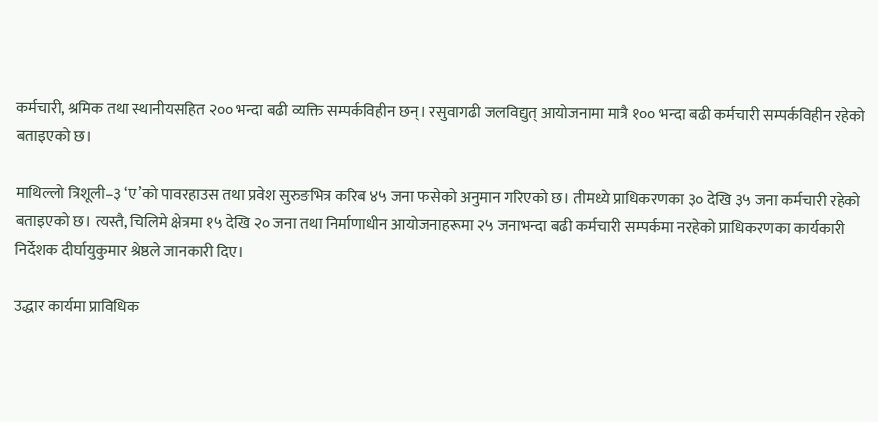कर्मचारी, श्रमिक तथा स्थानीयसहित २०० भन्दा बढी व्यक्ति सम्पर्कविहीन छन्। रसुवागढी जलविद्युत् आयोजनामा मात्रै १०० भन्दा बढी कर्मचारी सम्पर्कविहीन रहेको बताइएको छ।

माथिल्लो त्रिशूली–३ ‘ए’को पावरहाउस तथा प्रवेश सुरुङभित्र करिब ४५ जना फसेको अनुमान गरिएको छ। तीमध्ये प्राधिकरणका ३० देखि ३५ जना कर्मचारी रहेको बताइएको छ। त्यस्तै, चिलिमे क्षेत्रमा १५ देखि २० जना तथा निर्माणाधीन आयोजनाहरूमा २५ जनाभन्दा बढी कर्मचारी सम्पर्कमा नरहेको प्राधिकरणका कार्यकारी निर्देशक दीर्घायुकुमार श्रेष्ठले जानकारी दिए।

उद्धार कार्यमा प्राविधिक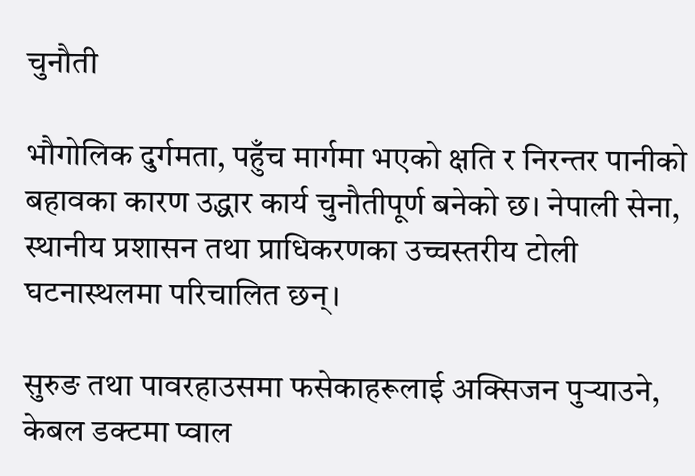चुनौती

भौगोलिक दुर्गमता, पहुँच मार्गमा भएको क्षति र निरन्तर पानीको बहावका कारण उद्धार कार्य चुनौतीपूर्ण बनेको छ। नेपाली सेना, स्थानीय प्रशासन तथा प्राधिकरणका उच्चस्तरीय टोली घटनास्थलमा परिचालित छन्।

सुरुङ तथा पावरहाउसमा फसेकाहरूलाई अक्सिजन पुर्‍याउने, केबल डक्टमा प्वाल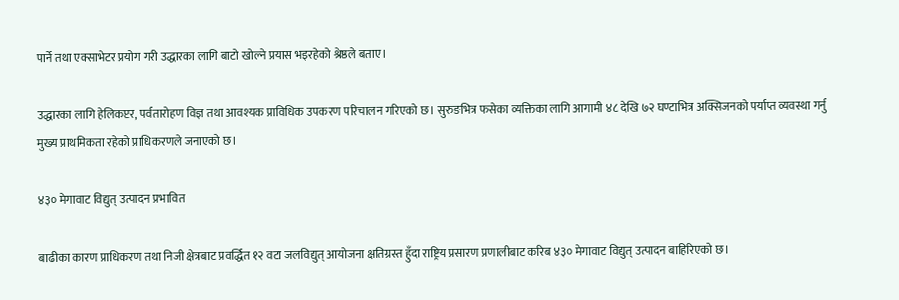पार्ने तथा एक्साभेटर प्रयोग गरी उद्धारका लागि बाटो खोल्ने प्रयास भइरहेको श्रेष्ठले बताए।

उद्धारका लागि हेलिकप्टर, पर्वतारोहण विज्ञ तथा आवश्यक प्राविधिक उपकरण परिचालन गरिएको छ। सुरुङभित्र फसेका व्यक्तिका लागि आगामी ४८ देखि ७२ घण्टाभित्र अक्सिजनको पर्याप्त व्यवस्था गर्नु मुख्य प्राथमिकता रहेको प्राधिकरणले जनाएको छ।

४३० मेगावाट विद्युत् उत्पादन प्रभावित

बाढीका कारण प्राधिकरण तथा निजी क्षेत्रबाट प्रवर्द्धित १२ वटा जलविद्युत् आयोजना क्षतिग्रस्त हुँदा राष्ट्रिय प्रसारण प्रणालीबाट करिब ४३० मेगावाट विद्युत् उत्पादन बाहिरिएको छ।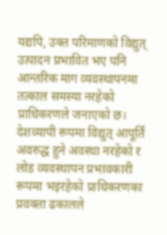यद्यपि, उक्त परिमाणको विद्युत् उत्पादन प्रभावित भए पनि आन्तरिक माग व्यवस्थापनमा तत्काल समस्या नरहेको प्राधिकरणले जनाएको छ। देशव्यापी रूपमा विद्युत् आपूर्ति अवरुद्ध हुने अवस्था नरहेको र लोड व्यवस्थापन प्रभावकारी रूपमा भइरहेको प्राधिकरणका प्रवक्ता ढकालले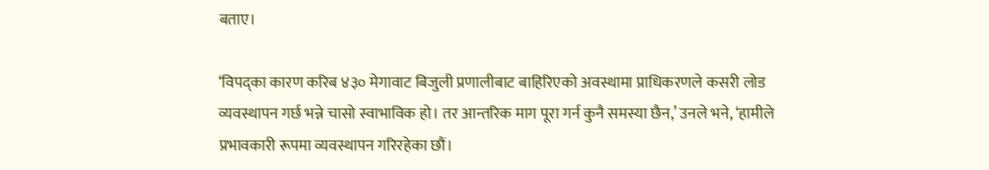बताए।

‘विपद्का कारण करिब ४३० मेगावाट बिजुली प्रणालीबाट बाहिरिएको अवस्थामा प्राधिकरणले कसरी लोड व्यवस्थापन गर्छ भन्ने चासो स्वाभाविक हो। तर आन्तरिक माग पूरा गर्न कुनै समस्या छैन,’ उनले भने, ‘हामीले प्रभावकारी रूपमा व्यवस्थापन गरिरहेका छौं।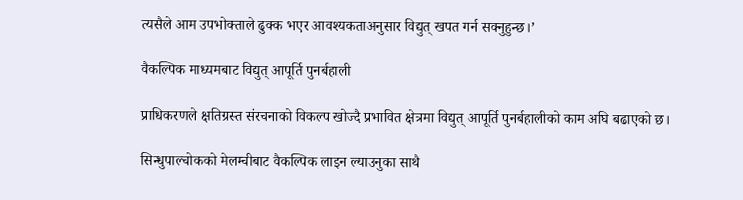त्यसैले आम उपभोक्ताले ढुक्क भएर आवश्यकताअनुसार विद्युत् खपत गर्न सक्नुहुन्छ।’

वैकल्पिक माध्यमबाट विद्युत् आपूर्ति पुनर्बहाली

प्राधिकरणले क्षतिग्रस्त संरचनाको विकल्प खोज्दै प्रभावित क्षेत्रमा विद्युत् आपूर्ति पुनर्बहालीको काम अघि बढाएको छ।

सिन्धुपाल्चोकको मेलम्चीबाट वैकल्पिक लाइन ल्याउनुका साथै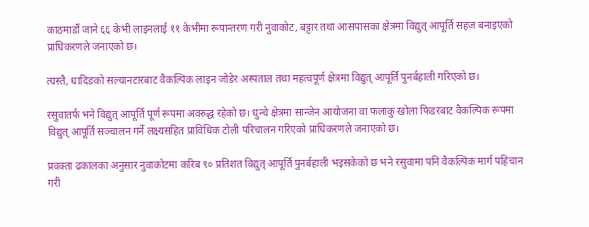काठमाडौं जाने ६६ केभी लाइनलाई ११ केभीमा रूपान्तरण गरी नुवाकोट, बट्टार तथा आसपासका क्षेत्रमा विद्युत् आपूर्ति सहज बनाइएको प्राधिकरणले जनाएको छ।

त्यस्तै, धादिङको सल्यानटारबाट वैकल्पिक लाइन जोडेर अस्पताल तथा महत्वपूर्ण क्षेत्रमा विद्युत् आपूर्ति पुनर्बहाली गरिएको छ।

रसुवातर्फ भने विद्युत् आपूर्ति पूर्ण रूपमा अवरुद्ध रहेको छ। धुन्चे क्षेत्रमा सान्जेन आयोजना वा फलाकु खोला फिडरबाट वैकल्पिक रूपमा विद्युत् आपूर्ति सञ्चालन गर्ने लक्ष्यसहित प्राविधिक टोली परिचालन गरिएको प्राधिकरणले जनाएको छ।

प्रवक्ता ढकालका अनुसार नुवाकोटमा करिब ९० प्रतिशत विद्युत् आपूर्ति पुनर्बहाली भइसकेको छ भने रसुवामा पनि वैकल्पिक मार्ग पहिचान गरी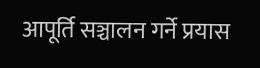आपूर्ति सञ्चालन गर्ने प्रयास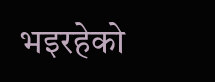भइरहेको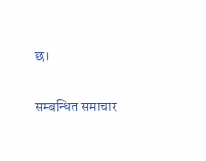छ।

सम्बन्धित समाचार